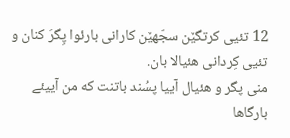12 تئیی کرتگێن سجّهێن کارانی بارئوا پِگرَ کنان و تئیی کِردانی هئیالا بان.
منی پگر و هئیال آییا پسُند باتنت که من آییئے بارگاها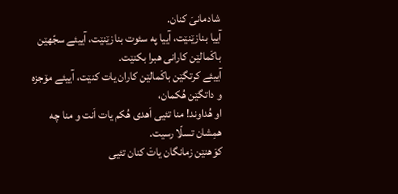شادمانیَ کنان.
آییا بنازێنێت، آییا په سئوت بنازێنێت، آییئے سجّهێن باکَمالێن کارانی هبرا بکنێت.
آییئے کرتگێن باکَمالێن کاران یات کنێت، آییئے مۆجزه و داتگێن هُکمان،
او هُداوند! منا تئیی اَهدی هُکم یات اَنت و منا چه همِشان تسلّا رسیت.
کوَهنێن زمانگان یاتَ کنان تئیی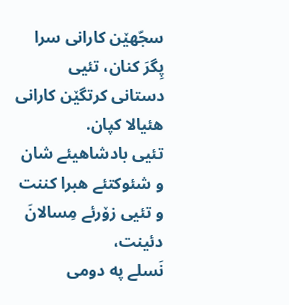سجّهێن کارانی سرا پِگرَ کنان، تئیی دستانی کرتگێن کارانی هئیالا کپان.
تئیی بادشاهیئے شان و شئوکتئے هبرا کننت و تئیی زۆرئے مِسالانَ دئینت،
نَسلے په دومی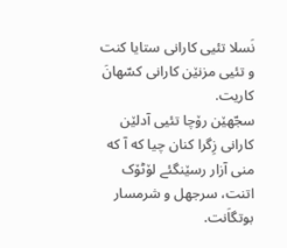نَسلا تئیی کارانی ستایا کنت و تئیی مزنێن کارانی کسّهانَ کاریت.
سجّهێن رۆچا تئیی آدلێن کارانی زِگرا کنان چیا که آ که منی آزار رسێنگئے لۆٹۆک اتنت، سرجهل و شرمسار بوتگاَنت.